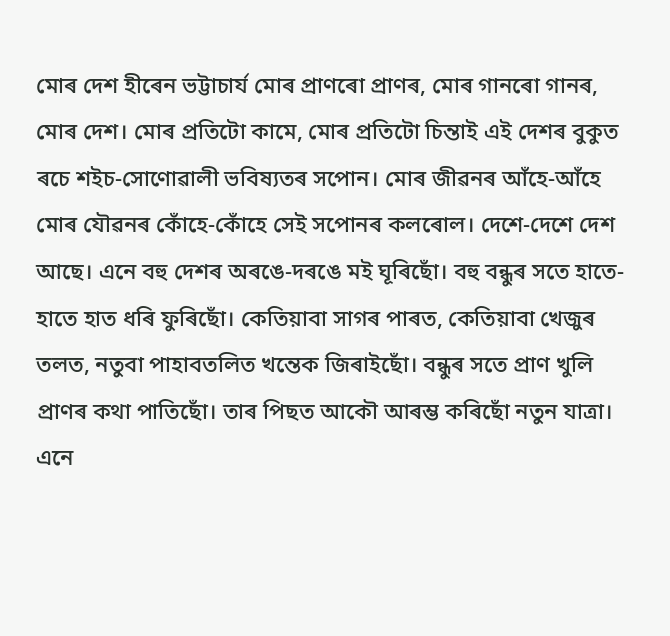মোৰ দেশ হীৰেন ভট্টাচার্য মোৰ প্ৰাণৰো প্ৰাণৰ, মোৰ গানৰো গানৰ, মোৰ দেশ। মোৰ প্ৰতিটো কামে, মোৰ প্রতিটো চিন্তাই এই দেশৰ বুকুত ৰচে শইচ-সোণোৱালী ভবিষ্যতৰ সপোন। মোৰ জীৱনৰ আঁহে-আঁহে মোৰ যৌৱনৰ কোঁহে-কোঁহে সেই সপোনৰ কলৰোল। দেশে-দেশে দেশ আছে। এনে বহু দেশৰ অৰঙে-দৰঙে মই ঘূৰিছোঁ। বহু বন্ধুৰ সতে হাতে-হাতে হাত ধৰি ফুৰিছোঁ। কেতিয়াবা সাগৰ পাৰত, কেতিয়াবা খেজুৰ তলত, নতুবা পাহাবতলিত খন্তেক জিৰাইছোঁ। বন্ধুৰ সতে প্রাণ খুলি প্ৰাণৰ কথা পাতিছোঁ। তাৰ পিছত আকৌ আৰম্ভ কৰিছোঁ নতুন যাত্রা। এনে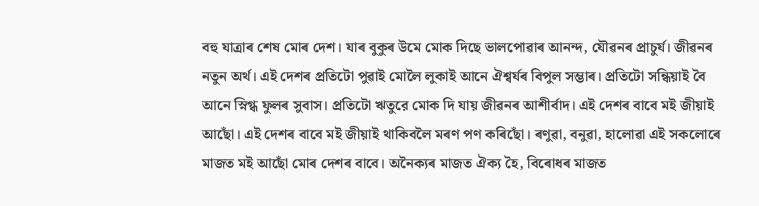বহু যাত্ৰাৰ শেষ মোৰ দেশ। যাৰ বুকুৰ উমে মোক দিছে ভালপোৱাৰ আনন্দ, যৌৱনৰ প্ৰাচুৰ্য। জীৱনৰ নতুন অর্থ। এই দেশৰ প্ৰতিটো পুৱাই মোলৈ লুকাই আনে ঐশ্বৰ্যৰ বিপুল সম্ভাৰ। প্রতিটো সন্ধিয়াই বৈ আনে স্নিগ্ধ ফুলৰ সুবাস। প্রতিটো ঋতুরে মোক দি যায় জীৱনৰ আশীর্বাদ। এই দেশৰ বাবে মই জীয়াই আছোঁ। এই দেশৰ বাবে মই জীয়াই থাকিবলৈ মৰণ পণ কৰিছোঁ। ৰণুৱা, বনুৱা, হালোৱা এই সকলোৰে মাজত মই আছোঁ মোৰ দেশৰ বাবে। অনৈক্যৰ মাজত ঐক্য হৈ, বিৰোধৰ মাজত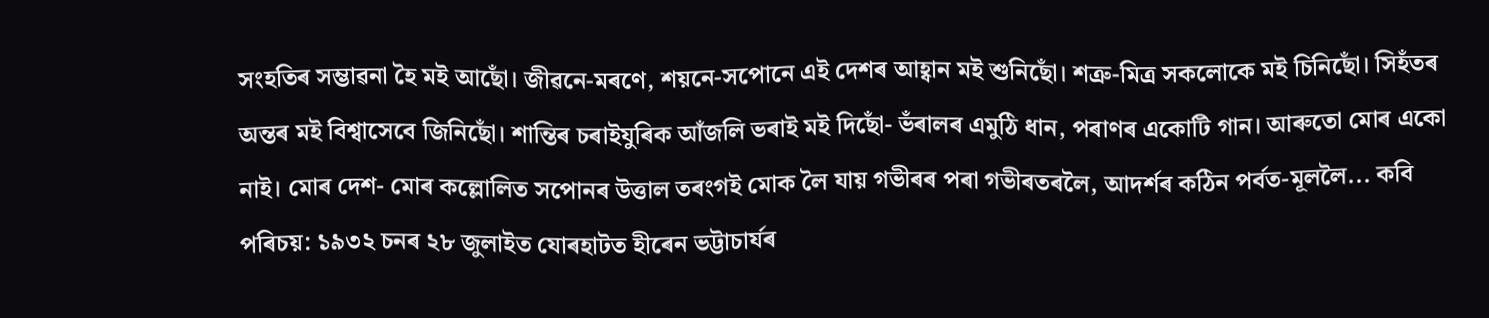সংহতিৰ সম্ভাৱনা হৈ মই আছোঁ। জীৱনে-মৰণে, শয়নে-সপোনে এই দেশৰ আহ্বান মই শুনিছোঁ। শত্রু-মিত্র সকলোকে মই চিনিছোঁ। সিহঁতৰ অন্তৰ মই বিশ্বাসেবে জিনিছোঁ। শান্তিৰ চৰাইযুৰিক আঁজলি ভৰাই মই দিছোঁ- ভঁৰালৰ এমুঠি ধান, পৰাণৰ একোটি গান। আৰুতো মোৰ একো নাই। মোৰ দেশ- মোৰ কল্লোলিত সপোনৰ উত্তাল তৰংগই মোক লৈ যায় গভীৰৰ পৰা গভীৰতৰলৈ, আদৰ্শৰ কঠিন পর্বত-মূললৈ... কবি পৰিচয়: ১৯৩২ চনৰ ২৮ জুলাইত যোৰহাটত হীৰেন ভট্টাচাৰ্যৰ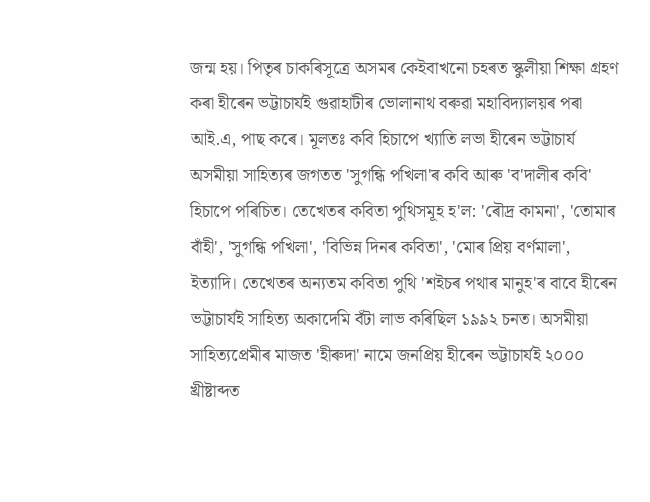জন্ম হয়। পিতৃৰ চাকৰিসূত্ৰে অসমৰ কেইবাখনো চহৰত স্কুলীয়া শিক্ষা গ্রহণ কৰা হীৰেন ভট্টাচার্যই গুৱাহাটীৰ ভোলানাথ বৰুৱা মহাবিদ্যালয়ৰ পৰা আই.এ, পাছ কৰে। মূলতঃ কবি হিচাপে খ্যাতি লভা হীৰেন ভট্টাচার্য অসমীয়া সাহিত্যৰ জগতত 'সুগন্ধি পখিলা'ৰ কবি আৰু 'ব'দালীৰ কবি' হিচাপে পৰিচিত। তেখেতৰ কবিতা পুথিসমূহ হ'ল: 'ৰৌদ্র কামনা', 'তোমাৰ বাঁহী', 'সুগন্ধি পখিলা', 'বিভিন্ন দিনৰ কবিতা', 'মোৰ প্ৰিয় বৰ্ণমালা', ইত্যাদি। তেখেতৰ অন্যতম কবিতা পুথি 'শইচৰ পথাৰ মানুহ'ৰ বাবে হীৰেন ভট্টাচার্যই সাহিত্য অকাদেমি বঁটা লাভ কৰিছিল ১৯৯২ চনত। অসমীয়া সাহিত্যপ্রেমীৰ মাজত 'হীৰুদা' নামে জনপ্রিয় হীৰেন ভট্টাচাৰ্যই ২০০০ খ্রীষ্টাব্দত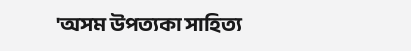'অসম উপত্যকা সাহিত্য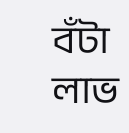বঁটা লাভ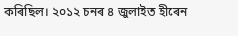কৰিছিল। ২০১২ চনৰ ৪ জুলাইত হীৰেন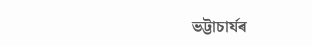ভট্টাচাৰ্যৰ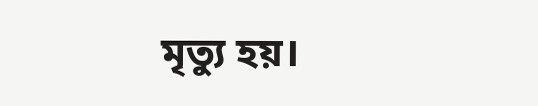মৃত্যু হয়।